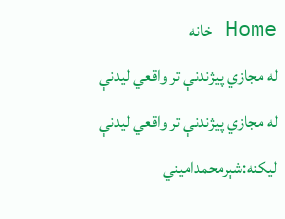Home خانه
له مجازي پیژندنې تر واقعي لیدنې
له مجازي پیژندنې تر واقعي لیدنې
لیکنه:شېرمحمدامیني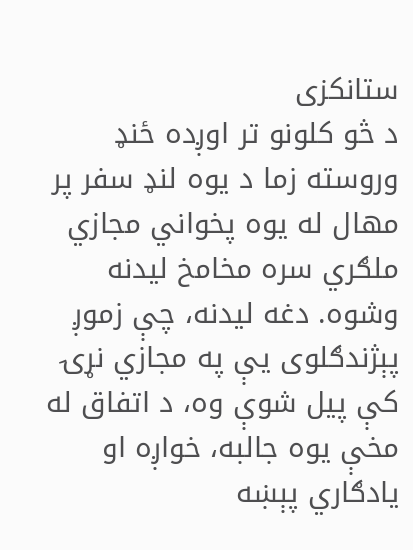ستانکزی
د څو کلونو تر اوږده ځنډ وروسته زما د یوه لنډ سفر پر مهال له یوه پخواني مجازي ملګري سره مخامخ لیدنه وشوه. دغه لیدنه، چې زموږ پېژندګلوی یې په مجازي نړۍ کې پیل شوې وه، د اتفاق له مخې یوه جالبه، خواږه او یادګاري پېښه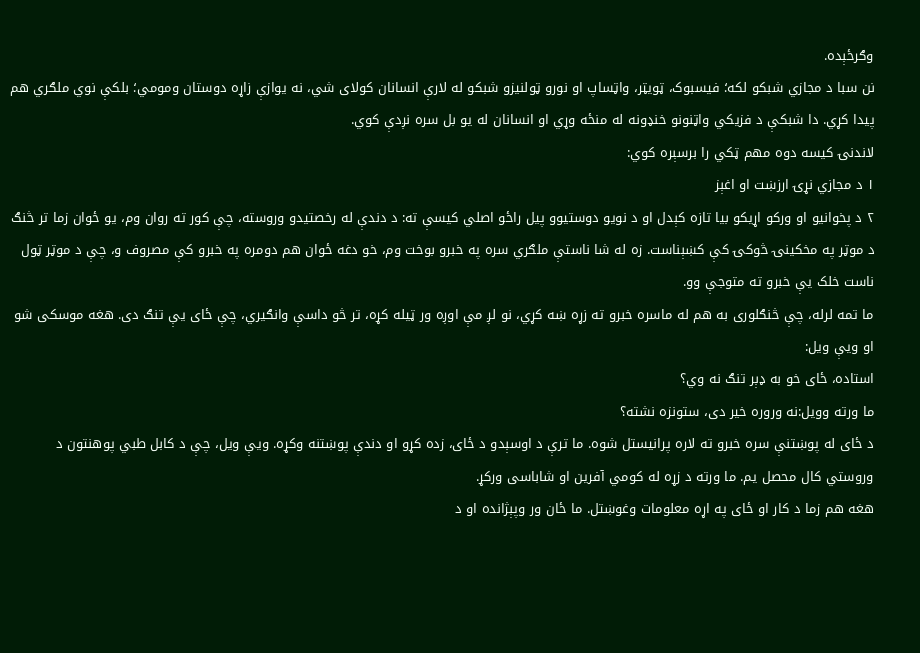وګرځېده.
نن سبا د مجازي شبکو لکه؛ فیسبوک، ټویټر، واټساپ او نورو ټولنیزو شبکو له لارې انسانان کولای شي، نه یوازې زاړه دوستان ومومي؛ بلکې نوي ملګري هم پیدا کړي. دا شبکې د فزیکي واټنونو خنډونه له منځه وړي او انسانان له یو بل سره نږدې کوي.
لاندنۍ کیسه دوه مهم ټکي را برسېره کوي:
۱ د مجازي نړۍ ارزښت او اغېز
۲ د پخوانیو او ورکو اړیکو بیا تازه کېدل او د نویو دوستیوو پیل راځو اصلي کیسې ته: د دندې له رخصتیدو وروسته، چې کور ته روان وم، یو ځوان زما تر څنګ د موټر په مخکینۍ څوکۍ کې کښېناست. زه له شا ناستې ملګري سره په خبرو بوخت وم، خو دغه ځوان هم دومره په خبرو کې مصروف و، چې د موټر ټول ناست خلک یې خبرو ته متوجې وو.
ما تمه لرله، چې څنګلوری به هم له ماسره خبرو ته زړه ښه کړي، نو لږ مې اوږه ور ټیله کړه، تر څو داسې وانګیري، چې ځای یې تنګ دی. هغه موسکی شو او ویې ویل:
استاده، ځای خو به ډېر تنګ نه وي؟
ما ورته وویل:نه وروره خیر دی، ستونزه نشته؟
د ځای له پوښتنې سره خبرو ته لاره پرانیستل شوه. ما ترې د اوسېدو د ځای، زده کړو او دندې پوښتنه وکړه. ویې ویل، چې د کابل طبي پوهنتون د وروستي کال محصل یم. ما ورته د زړه له کومي آفرین او شاباسی ورکړ.
هغه هم زما د کار او ځای په اړه معلومات وغوښتل. ما ځان ور وپېژانده او د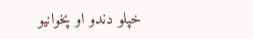خپلو دندو او پخوانیو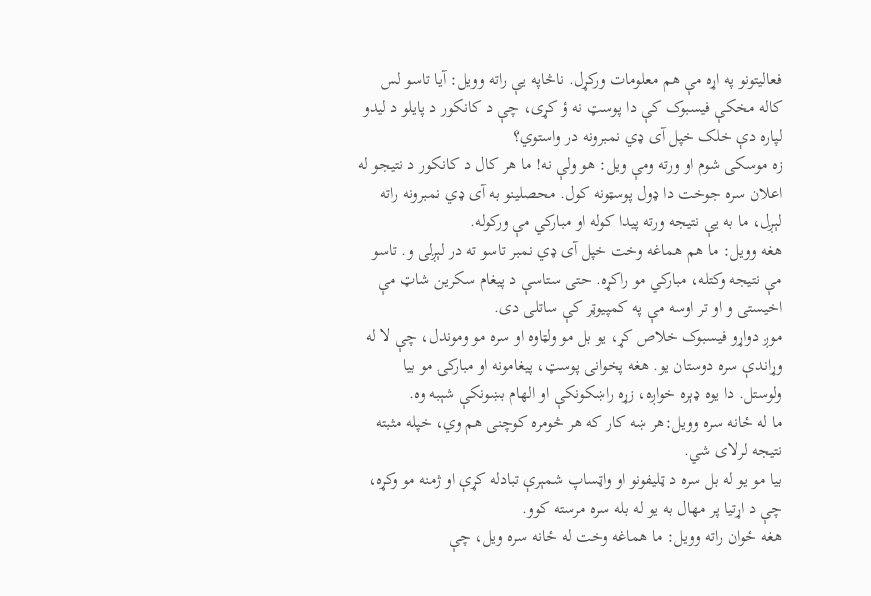فعالیتونو په اړه مې هم معلومات ورکړل. ناڅاپه یې راته وویل: آیا تاسو لس کاله مخکې فیسبوک کې دا پوسټ نه ؤ کړی، چې د کانکور د پایلو د لیدو لپاره دې خلک خپل آی ډي نمبرونه در واستوي؟
زه موسکی شوم او ورته ومې ویل: هو ولې نه! ما هر کال د کانکور د نتیجو له اعلان سره جوخت دا ډول پوسټونه کول. محصلینو به آی ډي نمبرونه راته لېږل، ما به یې نتیجه ورته پیدا کوله او مبارکي مې ورکوله.
هغه وویل: ما هم هماغه وخت خپل آی ډي نمبر تاسو ته در لېږلی و. تاسو مې نتیجه وکتله، مبارکي مو راکړه. حتی ستاسې د پیغام سکرین شاټ مې اخیستی و او تر اوسه مې په کمپیوټر کې ساتلی دی.
موږ دواړو فیسبوک خلاص کړ، یو بل مو ولټاوه او سره مو وموندل، چې لا له وړاندې سره دوستان یو. هغه پخوانی پوسټ، پیغامونه او مبارکۍ مو بیا ولوستل. دا یوه ډېره خواږه، زړه راښکونکې او الهام بښونکې شېبه وه.
ما له ځانه سره وویل:هر ښه کار که هر څومره کوچنی هم وي، خپله مثبته نتیجه لرلای شي.
بیا مو یو له بل سره د ټلیفونو او واټساپ شمېرې تبادله کړې او ژمنه مو وکړه، چې د اړتیا پر مهال به یو له بله سره مرسته کوو.
هغه ځوان راته وویل: ما هماغه وخت له ځانه سره ویل، چې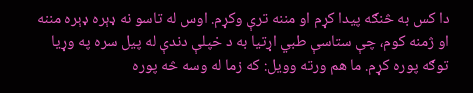دا کس به څنګه پیدا کړم او مننه ترې وکړم. اوس له تاسو نه ډېره ډېره مننه او ژمنه کوم، چې ستاسې طبي اړتیا به د خپلې دندې له پیل سره په وړیا توګه پوره کړم. ما هم ورته وویل: که زما له وسه څه پوره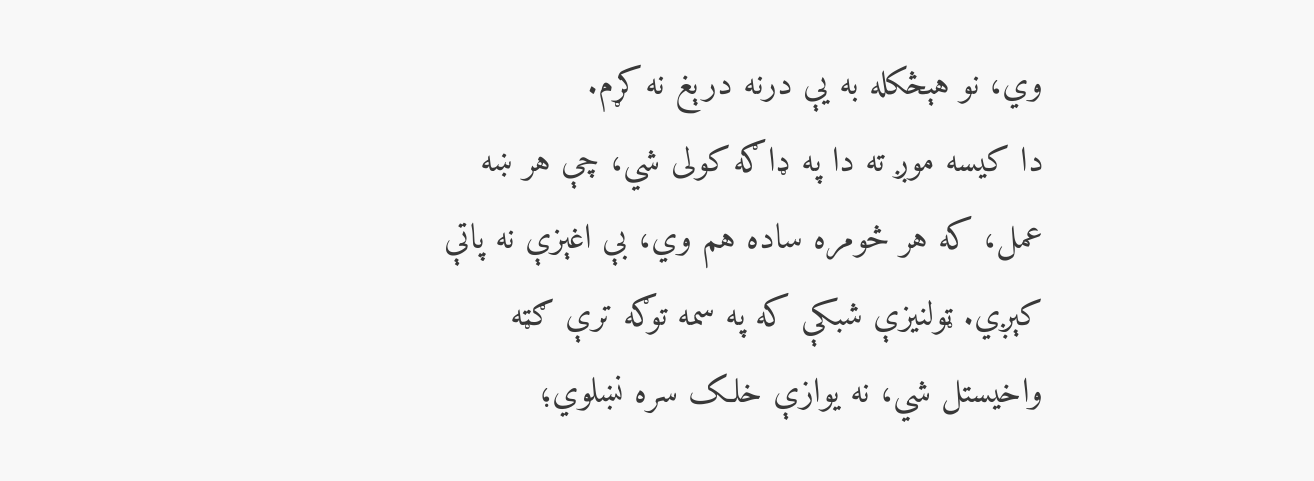وي، نو هېڅکله به یې درنه درېغ نه کړم.
دا کیسه موږ ته دا په ډاګه کولی شي، چې هر ښه عمل، که هر څومره ساده هم وي، بې اغېزې نه پاتې کېږي. ټولنیزې شبکې که په سمه توګه ترې ګټه واخیستل شي، نه یوازې خلک سره نښلوي؛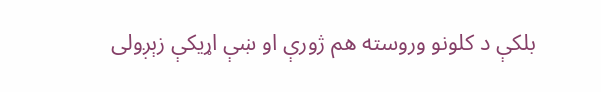بلکې د کلونو وروسته هم ژورې او ښې اړیکې زېږولی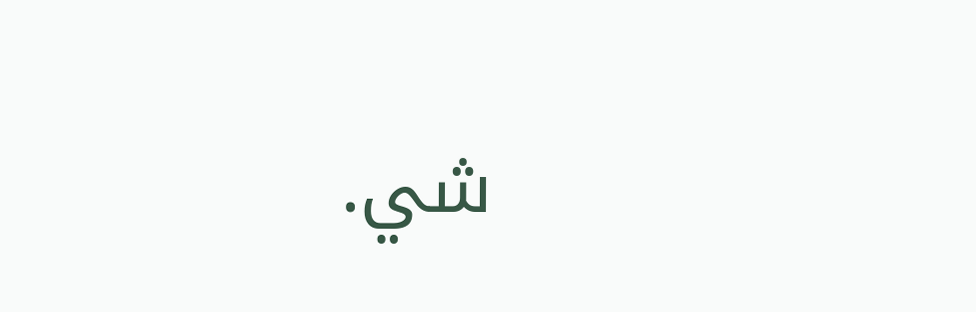شي.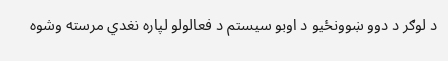د لوګر د دوو ښوونځیو د اوبو سیستم د فعالولو لپاره نغدي مرسته وشوه